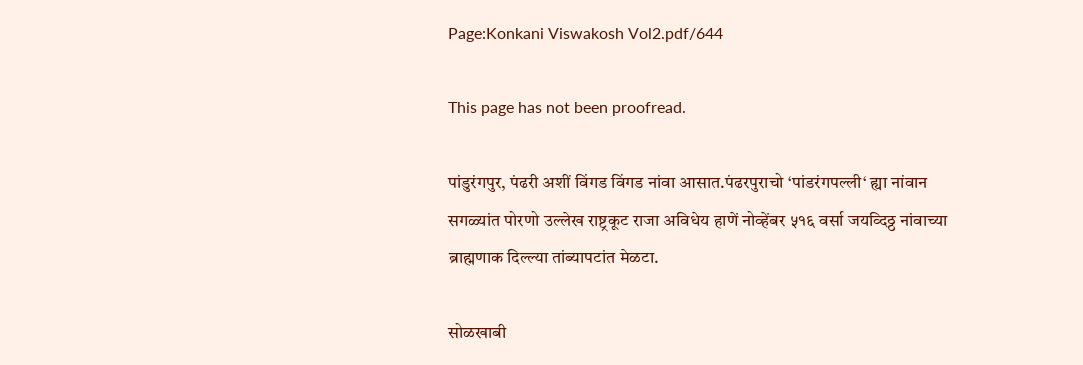Page:Konkani Viswakosh Vol2.pdf/644

This page has not been proofread.

पांडुरंगपुर, पंढरी अशीं विंगड विंगड नांवा आसात.पंढरपुराचो ‘पांडरंगपल्ली‘ ह्या नांवान सगळ्यांत पोरणो उल्लेख राष्ट्रकूट राजा अविधेय हाणें नोव्हेंबर ५१६ वर्सा जयव्दिठ्ठ नांवाच्या ब्राह्मणाक दिल्ल्या तांब्यापटांत मेळटा.

सोळखाबी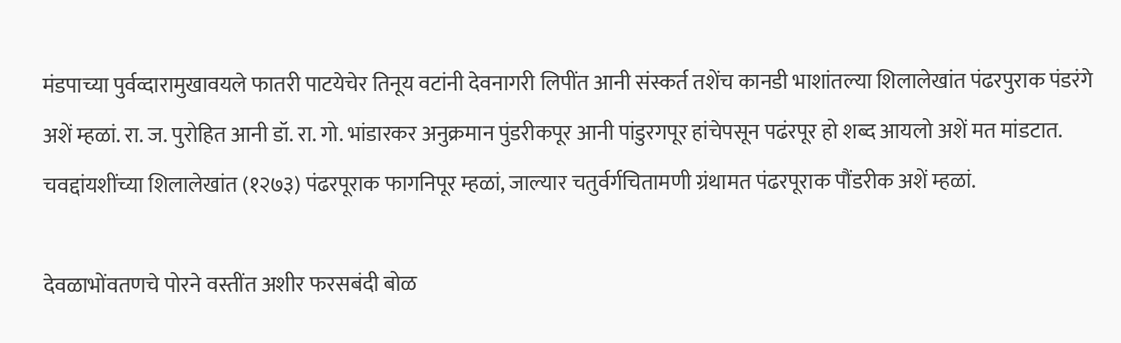मंडपाच्या पुर्वव्दारामुखावयले फातरी पाटयेचेर तिनूय वटांनी देवनागरी लिपींत आनी संस्कर्त तशेंच कानडी भाशांतल्या शिलालेखांत पंढरपुराक पंडरंगे अशें म्हळां. रा. ज. पुरोहित आनी डॉ. रा. गो. भांडारकर अनुक्रमान पुंडरीकपूर आनी पांडुरगपूर हांचेपसून पढंरपूर हो शब्द आयलो अशें मत मांडटात. चवद्दांयशींच्या शिलालेखांत (१२७३) पंढरपूराक फागनिपूर म्हळां, जाल्यार चतुर्वर्गचितामणी ग्रंथामत पंढरपूराक पौंडरीक अशें म्हळां.

देवळाभोंवतणचे पोरने वस्तींत अशीर फरसबंदी बोळ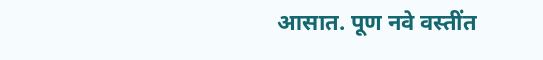आसात. पूण नवे वस्तींत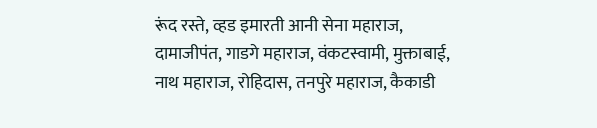रूंद रस्ते, व्हड इमारती आनी सेना महाराज, दामाजीपंत, गाडगे महाराज, वंकटस्वामी, मुक्ताबाई, नाथ महाराज, रोहिदास, तनपुरे महाराज, कैकाडी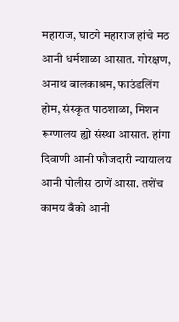महाराज, घाटगे महाराज हांचे मठ आनी धर्मशाळा आसात. गोरक्षण, अनाथ बालकाश्रम, फाउंडलिंग होम, संस्कृत पाठशाळा, मिशन रूग्णालय ह्यो संस्था आसात. हांगा दिवाणी आनी फौजदारी न्यायालय आनी पोलीस ठाणें आसा. तशेंच कामय बँको आनी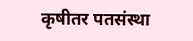कृषीतर पतसंस्था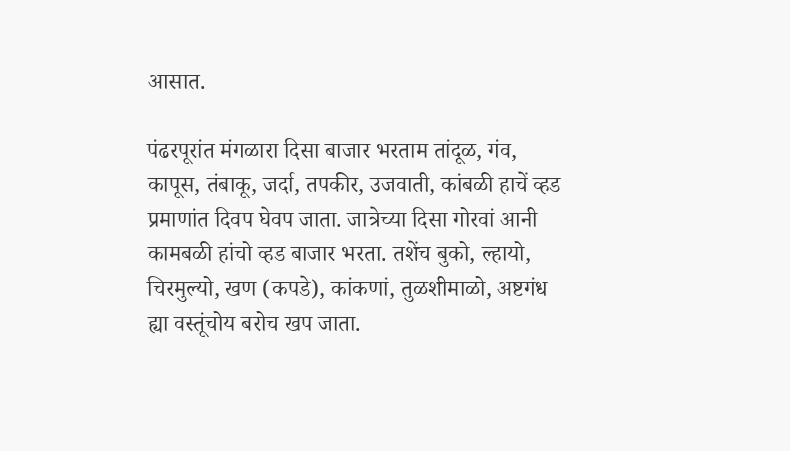आसात.

पंढरपूरांत मंगळारा दिसा बाजार भरताम तांदूळ, गंव, कापूस, तंबाकू, जर्दा, तपकीर, उजवाती, कांबळी हाचें व्हड प्रमाणांत दिवप घेवप जाता. जात्रेच्या दिसा गोरवां आनी कामबळी हांचो व्हड बाजार भरता. तशेंच बुको, ल्हायो, चिरमुल्यो, खण (कपडे), कांकणां, तुळशीमाळो, अष्टगंध ह्या वस्तूंचोय बरोच खप जाता.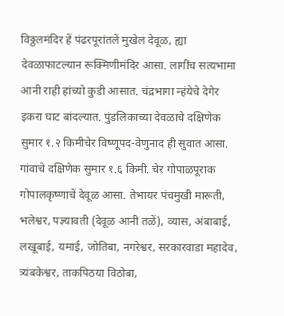विठ्ठलमंदिर हें पंढरपूरांतलें मुखेल देवूळ, ह्या देवळाफाटल्यान रूक्मिणीमंदिर आसा. लागींच सत्यभामा आनी राही हांच्यो कुडी आसात. चंद्रभागा न्हंयेचे देगेर इकरा घाट बांदल्यात. पुंडलिकाच्या देवळाचे दक्षिणेक सुमार १.२ किमीचेर विष्णूपद-वेणुनाद ही सुवात आसा. गांवाचे दक्षिणेक सुमार १.६ किमी. चेर गोपाळपूराक गोपालकृष्णाचें देवूळ आसा. तेभायर पंचमुखी मारूती, भलेश्वर, पज्ञ्यावती (देवूळ आनी तळें), व्यास, अंबाबाई, लखूबाई, यमाई, जोतिबा, नगरेश्वर, सरकारवाडा महादेव, त्र्यंबकेश्वर, ताकपिठया विठोबा,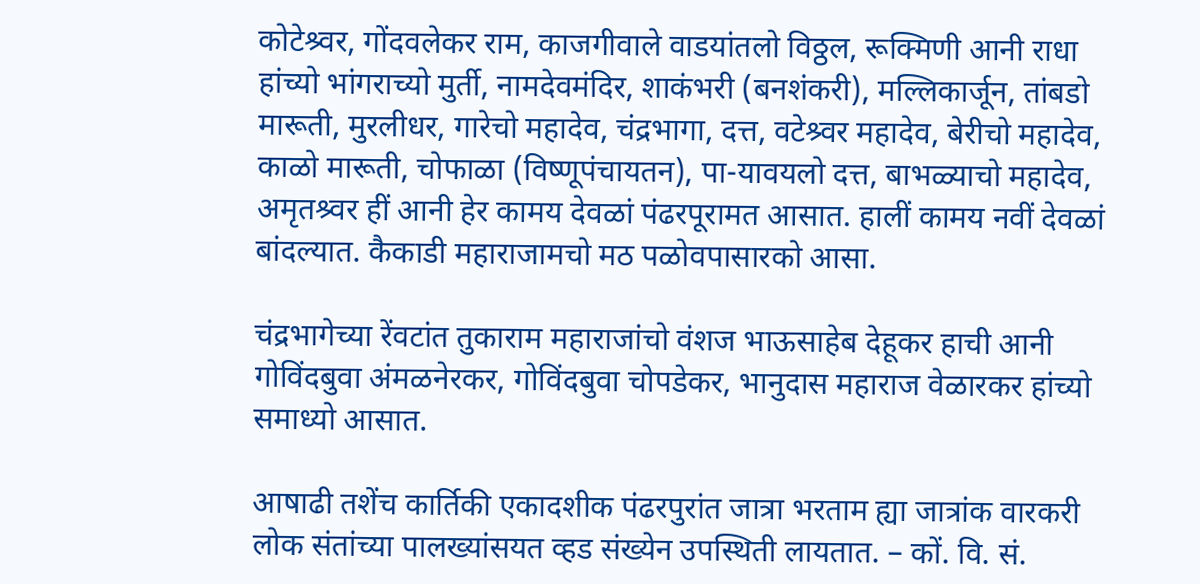कोटेश्र्वर, गोंदवलेकर राम, काजगीवाले वाडयांतलो विठ्ठल, रूक्मिणी आनी राधा हांच्यो भांगराच्यो मुर्ती, नामदेवमंदिर, शाकंभरी (बनशंकरी), मल्लिकार्जून, तांबडो मारूती, मुरलीधर, गारेचो महादेव, चंद्रभागा, दत्त, वटेश्र्वर महादेव, बेरीचो महादेव, काळो मारूती, चोफाळा (विष्णूपंचायतन), पा-यावयलो दत्त, बाभळ्याचो महादेव, अमृतश्र्वर हीं आनी हेर कामय देवळां पंढरपूरामत आसात. हालीं कामय नवीं देवळां बांदल्यात. कैकाडी महाराजामचो मठ पळोवपासारको आसा.

चंद्रभागेच्या रेंवटांत तुकाराम महाराजांचो वंशज भाऊसाहेब देहूकर हाची आनी गोविंदबुवा अंमळनेरकर, गोविंदबुवा चोपडेकर, भानुदास महाराज वेळारकर हांच्यो समाध्यो आसात.

आषाढी तशेंच कार्तिकी एकादशीक पंढरपुरांत जात्रा भरताम ह्या जात्रांक वारकरी लोक संतांच्या पालख्यांसयत व्हड संख्येन उपस्थिती लायतात. – कों. वि. सं.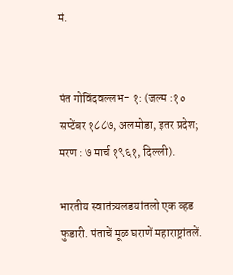मं.


पंत गोविंदवल्लभ- १: (जल्म :१० सप्टेंबर १८८७, अलमोडा, इतर प्रदेश; मरण : ७ मार्च १९६१, दिल्ली).

भारतीय स्वातंत्र्यलडयांतलो एक व्हड फुडारी. पंताचें मूळ घराणें महाराष्ट्रांतलें.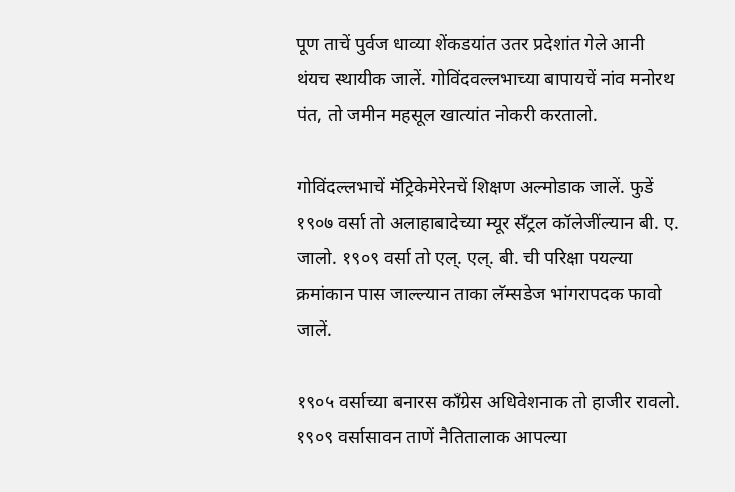पूण ताचें पुर्वज धाव्या शेंकडयांत उतर प्रदेशांत गेले आनी थंयच स्थायीक जालें. गोविंदवल्लभाच्या बापायचें नांव मनोरथ पंत, तो जमीन महसूल खात्यांत नोकरी करतालो.

गोविंदल्लभाचें मॅट्रिकेमेरेनचें शिक्षण अल्मोडाक जालें. फुडें १९०७ वर्सा तो अलाहाबादेच्या म्यूर सँट्रल कॉलेजींल्यान बी. ए. जालो. १९०९ वर्सा तो एल्. एल्. बी. ची परिक्षा पयल्या क्रमांकान पास जाल्ल्यान ताका लॅम्सडेज भांगरापदक फावो जालें.

१९०५ वर्साच्या बनारस काँग्रेस अधिवेशनाक तो हाजीर रावलो. १९०९ वर्सासावन ताणें नैतितालाक आपल्या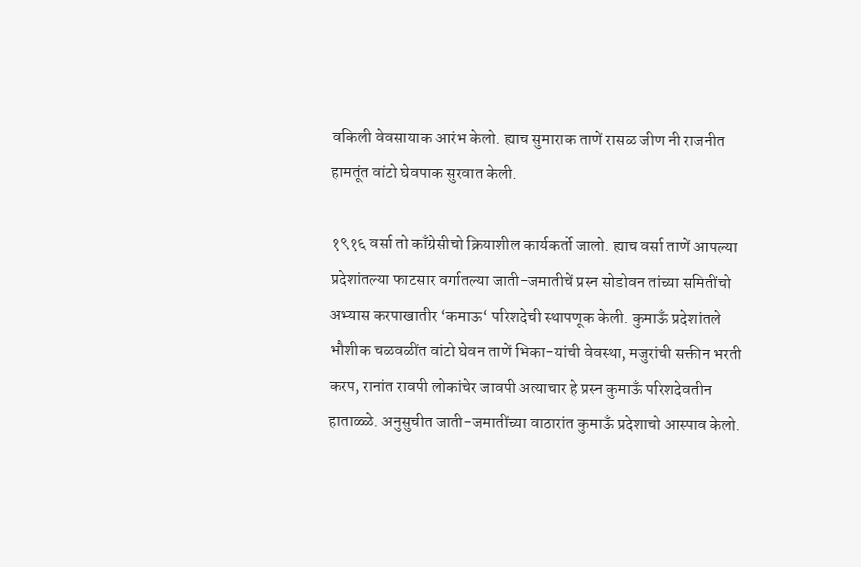वकिली वेवसायाक आरंभ केलो. ह्याच सुमाराक ताणें रासळ जीण नी राजनीत हामतूंत वांटो घेवपाक सुरवात केली.

१९१६ वर्सा तो काँग्रेसीचो क्रियाशील कार्यकर्तो जालो. ह्याच वर्सा ताणें आपल्या प्रदेशांतल्या फाटसार वर्गातल्या जाती-जमातीचें प्रस्न सोडोवन तांच्या समितींचो अभ्यास करपाखातीर ‘कमाऊ‘ परिशदेची स्थापणूक केली. कुमाऊँ प्रदेशांतले भौशीक चळवळींत वांटो घेवन ताणें भिका-यांची वेवस्था, मजुरांची सक्तीन भरती करप, रानांत रावपी लोकांचेर जावपी अत्याचार हे प्रस्न कुमाऊँ परिशदेवतीन हाताळ्ळे. अनुसुचीत जाती-जमातींच्या वाठारांत कुमाऊँ प्रदेशाचो आस्पाव केलो.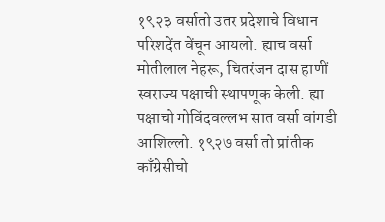१९२३ वर्सातो उतर प्रदेशाचे विधान परिशदेंत वेंचून आयलो. ह्याच वर्सा मोतीलाल नेहरू, चितरंजन दास हाणीं स्वराज्य पक्षाची स्थापणूक केली. ह्या पक्षाचो गोविंदवल्लभ सात वर्सा वांगडी आशिल्लो. १९२७ वर्सा तो प्रांतीक काँग्रेसीचो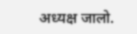अध्यक्ष जालो.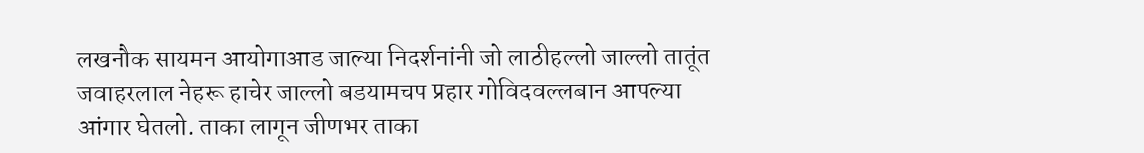लखनौक सायमन आयोगाआड जाल्या निदर्शनांनी जो लाठीहल्लो जाल्लो तातूंत जवाहरलाल नेहरू हाचेर जाल्लो बडयामचप प्रहार गोविदवल्लबान आपल्या आंगार घेतलो. ताका लागून जीणभर ताका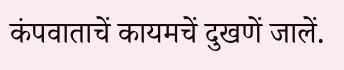कंपवाताचें कायमचें दुखणें जालें.